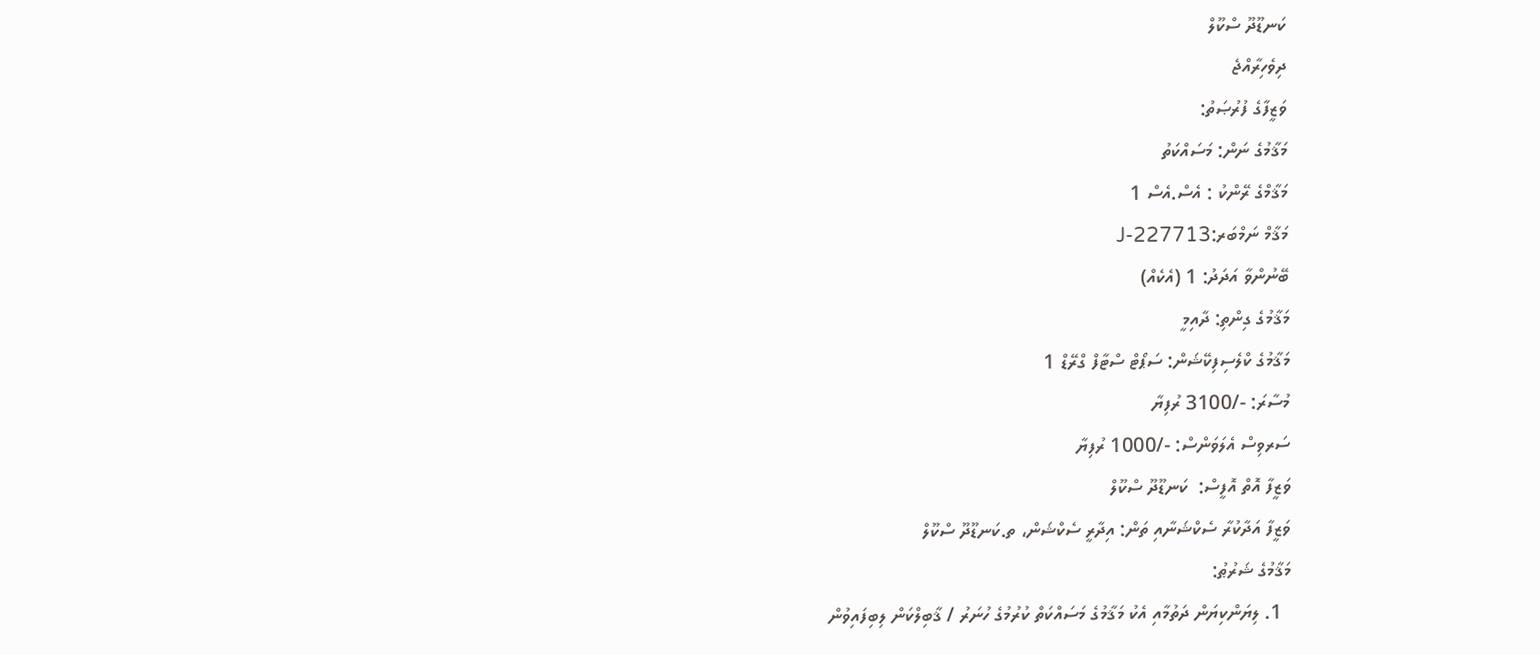ކަނޑޫދޫ ސްކޫލް
ދިވެހިރާއްޖެ
ވަޒީފާގެ ފުރުޞަތު:
މަޤާމުގެ ނަން: މަސައްކަތު
މަޤާމްގެ ރޭންކު : އެސް.އެސް 1
މަޤާމް ނަމްބަރ:J-227713
ބޭނުންވާ އަދަދު: 1 (އެކެއް)
މަޤާމުގެ ގިންތި: ދާއިމީ
މަޤާމުގެ ކްލެސިފިކޭޝަން: ސަޕޯޓް ސްޓާފް ގްރޭޑް 1
މުސާރަ: -/3100 ރުފިޔާ
ސަރވިސް އެލަވަންސް: -/1000 ރުފިޔާ
ވަޒީފާ އޮތް އޮފީސް:  ކަނޑޫދޫ ސްކޫލް
ވަޒީފާ އަދާކުރާ ސެކްޝަނާއި ތަން: އިދާރީ ސެކްޝަން، ތ.ކަނޑޫދޫ ސްކޫލް
މަޤާމުގެ ޝަރުޠު:
  1. ލިޔަންކިޔަން ދަތުމާއި އެކު މަޤާމުގެ މަސައްކަތް ކުރުމުގެ ހުނަރު / ޤާބިލްކަން ލިބިފައިވުން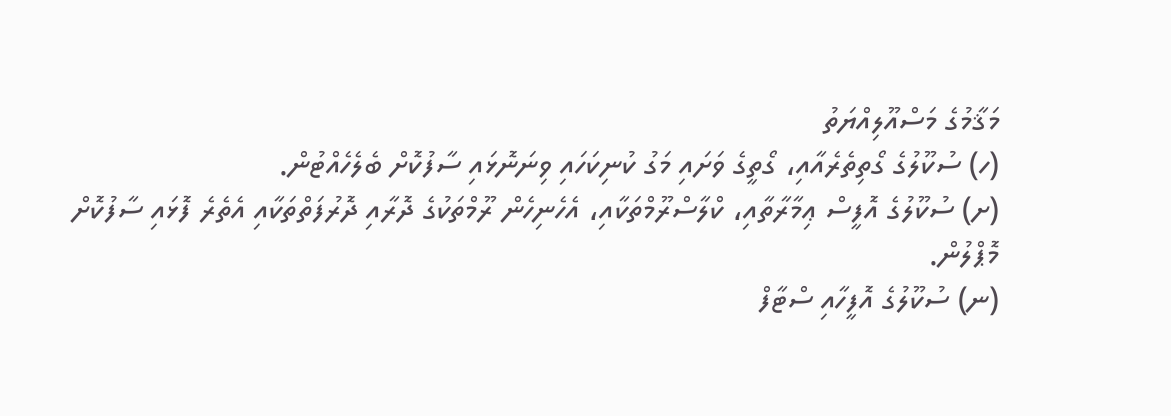މަޤާމުގެ މަސްއޫލިއްޔަތު
(ހ) ސުކޫލުގެ ގޯތިތެރެއާއި، ގޯތީގެ ވަށައި މަގު ކުނިކަހައި ވިނަނޮޅައި ސާފުކޮށް ބެލެހެއްޓުން.
(ށ) ސުކޫލުގެ އޮފީސް ޢިމާރާތާއި، ކްލާސްރޫމްތަކާއި، އެހެނިހެން ރޫމްތަކުގެ ދޮރާއި ދޮރުފަތްތަކާއި އެތެރެ ފޮޅައި ސާފުކޮށް މޮޕްލުން.
(ނ) ސުކޫލުގެ އޮފީހާއި ސްޓާފް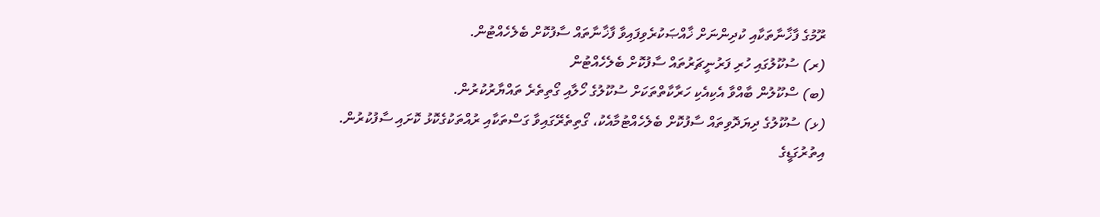ރޫމުގެ ފާޚާނާތަކާއި ކުދިންނަށް ޚާއްޞަކުރެވިފައިވާ ފާޚާނާތައް ސާފުކޮށް ބެލެހެއްޓުން.
(ރ) ސުކޫލުގައި ހުރި ފަރުނީޗަރުތައް ސާފުކޮށް ބެލެހެއްޓުން
(ބ) ސްކޫލުން ބާއްވާ އެކިއެކި ހަރާކާތްތަކަށް ސުކޫލުގެ ހޯލާއި ގޯތިތެރެ ތައްޔާރުކުރުން.
(ޅ) ސުކޫލުގެ ދިޔަދޮވިތައް ސާފުކޮށް ބެލެހެއްޓުމާއެކު، ގޯތިތެރޭގައިވާ ގަސްތަކާއި ރުއްތަކުގެކޮޅު ކޮށައި ސާފުކުރުން.
އިތުރުގަޑީގެ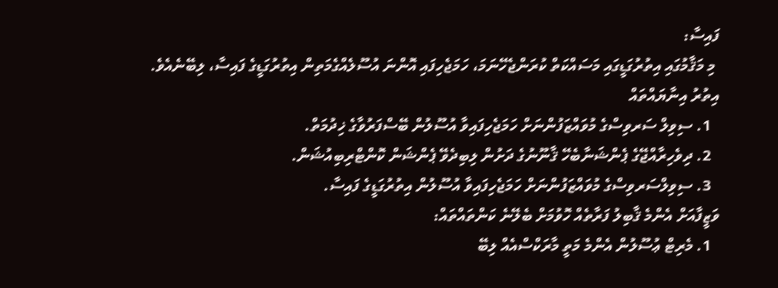ފައިސާ:
 މި މަޤާމުގައި އިތުރުގަޑީގައި މަސައްކަތް ކުރަންޖެހޭނަމަ، ހަމަޖެހިފައި އޮންނަ އުސޫލެއްގެމަތިން އިތުރުގަޑީގެ ފައިސާ، ލިބޭނެއެވެ.
އިތުރު އިނާޔައްތައް
  1. ސިވިލް ސަރވިސްގެ މުވައްޒަފުންނަށް ހަމަޖެހިފައިވާ އުސޫލުން ބޭސްފަރުވާގެ ޚިދުމަތް.
  2. ދިވެހިރާއްޖޭގެ ޕެންޝަނާބެހޭ ޤާނޫނުގެ ދަށުން ލިބިދެވޭ ޕެންޝަން ކޮންޓްރިބިއުޝަން.
  3. ސިވިލްސަރވިސްގެ މުވައްޒަފުންނަށް ހަމަޖެހިފައިވާ އުސޫލުން އިތުރުގަޑީގެ ފައިސާ.
ވަޒީފާއަށް އެންމެ ޤާބިލު ފަރާތެއް ހޮވުމަށް ބެލޭނެ ކަންތައްތައް:
  1. މެރިޓް ޢުސޫލުން އެންމެ މަތީ މާރަކްސްއެއް ލިބޭ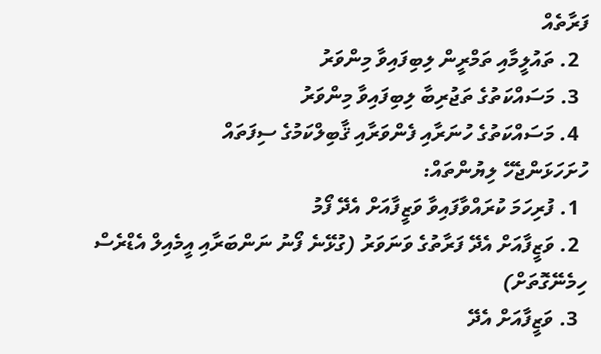ފަރާތެއް
  2. ތައުލީމާއި ތަމްރީން ލިބިފައިވާ މިންވަރު
  3. މަސައްކަތުގެ ތަޖުރިބާ ލިބިފައިވާ މިންވަރު
  4. މަސައްކަތުގެ ހުނަރާއި ފެންވަރާއި ޤާބިލްކަމުގެ ސިފަތައް
ހުށަހަޅަންޖެހޭ ލިޔުންތައް:
  1. ފުރިހަމަ ކުރައްވާފައިވާ ވަޒީފާއަށް އެދޭ ފޯމު
  2. ވަޒީފާއަށް އެދޭ ފަރާތުގެ ވަނަވަރު (ގުޅޭނެ ފޯނު ނަންބަރާއި އީމެއިލް އެޑްރެސް ހިމެނޭގޮތަށް)
  3. ވަޒީފާއަށް އެދޭ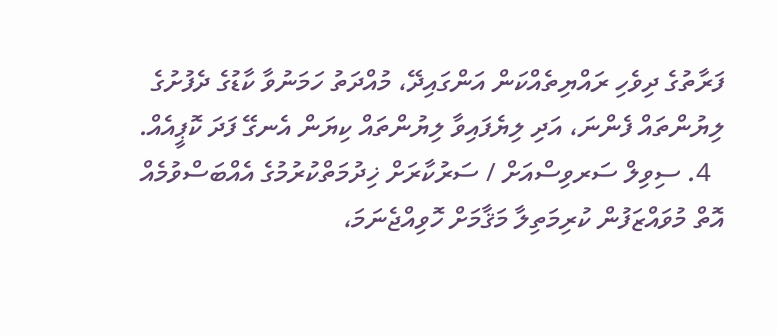ފަރާތުގެ ދިވެހި ރައްޔިތެއްކަން އަންގައިދޭ، މުއްދަތު ހަމަނުވާ ކާޑުގެ ދެފުށުގެ ލިޔުންތައް ފެންނަ، އަދި ލިޔެފައިވާ ލިޔުންތައް ކިޔަން އެނގޭ ފަދަ ކޮޕީއެއް.
  4. ސިވިލް ސަރވިސްއަށް / ސަރުކާރަށް ޚިދުމަތްކުރުމުގެ އެއްބަސްވުމެއް އޮތް މުވައްޒަފުން ކުރިމަތިލާ މަޤާމަށް ހޮވިއްޖެނަމަ،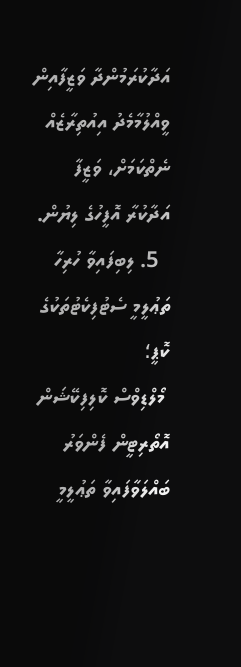އަދާކުރަމުންދާ ވަޒީފާއިން ވީއްލުމާމެދު އިއުތިރާޒެއް ނެތްކަމަށް، ވަޒީފާ އަދާކުރާ އޮފީހުގެ ލިޔުން.
  5. ލިބިފައިވާ ހުރިހާ ތަޢުލީމީ ސެޓުފިކެޓުތަކުގެ ކޮޕީ؛
 މޯލްޑިވްސް ކޮލިފިކޭޝަން އޮތޯރިޓީން ފެންވަރު ބައްލަވާފައިވާ ތަޢުލީމީ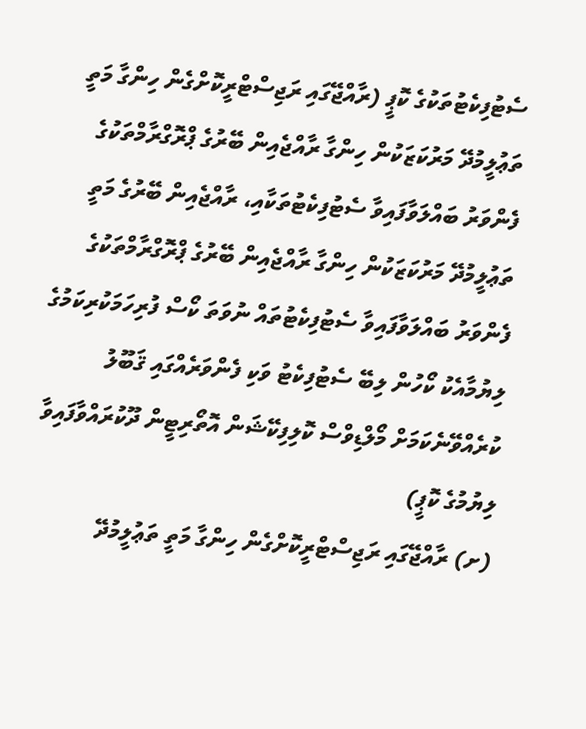ސެޓުފިކެޓުތަކުގެ ކޮޕީ (ރާއްޖޭގައި ރަޖިސްޓްރީކޮށްގެން ހިންގާ މަތީ ތަޢުލީމުދޭ މަރުކަޒަކުން ހިންގާ ރާއްޖެއިން ބޭރުގެ ޕްރޮގްރާމްތަކުގެ ފެންވަރު ބައްލަވާފައިވާ ސެޓުފިކެޓުތަކާއި، ރާއްޖެއިން ބޭރުގެ މަތީ ތަޢުލީމުދޭ މަރުކަޒަކުން ހިންގާ ރާއްޖެއިން ބޭރުގެ ޕްރޮގްރާމްތަކުގެ ފެންވަރު ބައްލަވާފައިވާ ސެޓުފިކެޓުތައް ނުވަތަ ކޯސް ފުރިހަމަކުރިކަމުގެ ލިޔުމާއެކު ކޯހުން ލިބޭ ސެޓުފިކެޓު ވަކި ފެންވަރެއްގައި ޤަބޫލު ކުރެއްވޭނެކަމަށް މޯލްޑިވްސް ކޮލިފިކޭޝަން އޮތޯރިޓީން ދޫކުރައްވާފައިވާ ލިޔުމުގެ ކޮޕީ)
(ށ) ރާއްޖޭގައި ރަޖިސްޓްރީކޮށްގެން ހިންގާ މަތީ ތަޢުލީމުދޭ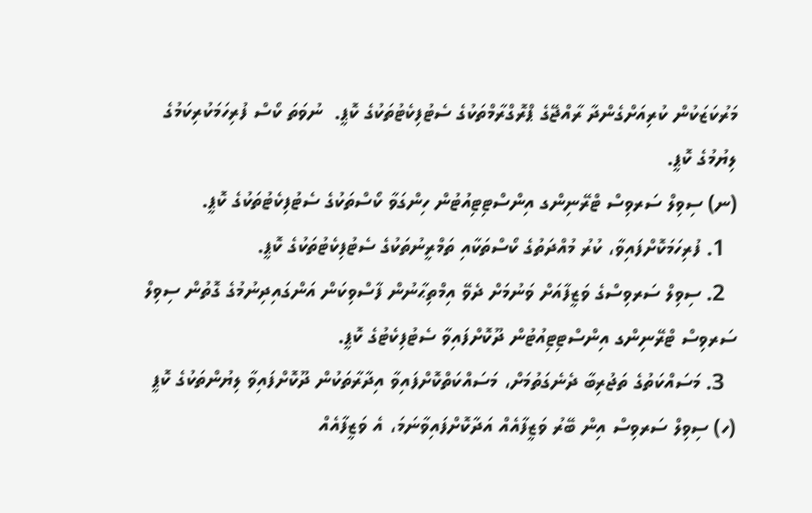މަރުކަޒަކުން ކުރިއަށްގެންދާ ރާއްޖޭގެ ޕްރޮގްރާމްތަކުގެ ސެޓުފިކެޓުތަކުގެ ކޮޕީ.  ނުވަތަ ކޯސް ފުރިހަމަކުރިކަމުގެ ލިޔުމުގެ ކޮޕީ.
(ނ) ސިވިލް ސަރވިސް ޓްރޭނިންގ އިންސްޓިޓިއުޓުން ހިންގަވާ ކޯސްތަކުގެ ސެޓުފިކެޓުތަކުގެ ކޮޕީ.
  1. ފުރިހަމަކޮށްފައިވާ، ކުރު މުއްދަތުގެ ކޯސްތަކާއި ތަމްރީނުތަކުގެ ސެޓުފިކެޓުތަކުގެ ކޮޕީ.
  2. ސިވިލް ސަރވިސްގެ ވަޒީފާއަށް ވަނުމަށް ދެވޭ އިމްތިޙާނުން ފާސްވިކަން އަންގައިދިނުމުގެ ގޮތުން ސިވިލް ސަރވިސް ޓްރޭނިންގ އިންސްޓިޓިއުޓުން ދޫކޮށްފައިވާ ސެޓުފިކެޓުގެ ކޮޕީ.
  3. މަސައްކަތުގެ ތަޖުރިބާ ދެނެގަތުމަށް، މަސައްކަތްކޮށްފައިވާ އިދާރާތަކުން ދޫކޮށްފައިވާ ލިޔުންތަކުގެ ކޮޕީ
(ހ) ސިވިލް ސަރވިސް އިން ބޭރު ވަޒީފާއެއް އަދާކޮށްފައިވާނަމަ، އެ ވަޒީފާއެއް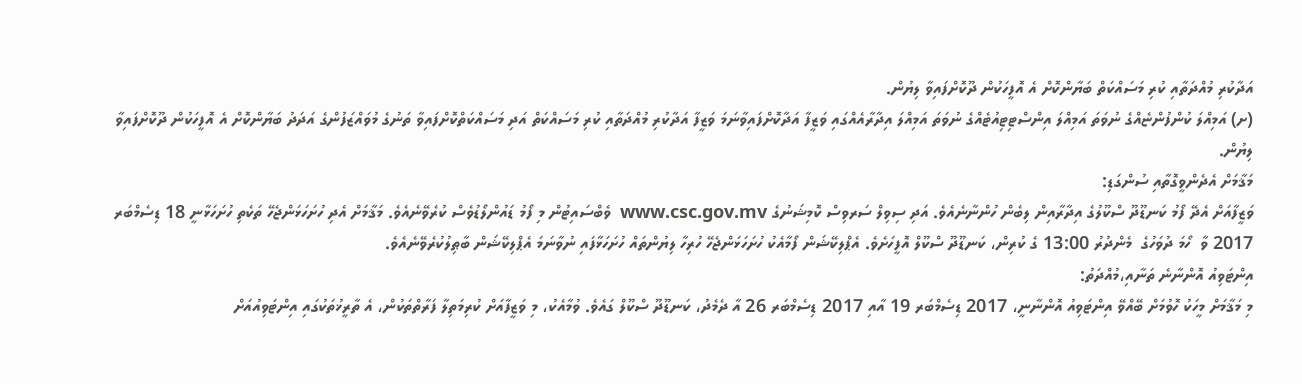އަދާކުރި މުއްދަތާއި ކުރި މަސައްކަތް ބަޔާންކޮށް އެ އޮފީހަކުން ދޫކޮށްފައިވާ ލިޔުން.
(ށ) އަމިއްލަ ކުންފުންޏެއްގެ ނުވަތަ އަމިއްލަ އިންސްޓިޓިއުޓެއްގެ ނުވަތަ އަމިއްލަ އިދާރާއެއްގައި ވަޒީފާ އަދާކޮށްފައިވާނަމަ ވަޒީފާ އަދާކުރި މުއްދަތާއި ކުރި މަސައްކަތް އަދި މަސައްކަތްކޮށްފައިވާ ތަނުގެ މުވައްޒަފުންގެ އަދަދު ބަޔާންކޮށް އެ އޮފީހަކުން ދޫކޮށްފައިވާ ލިޔުން.
މަޤާމަށް އެދެންވީގޮތާއި ސުންގަޑި:
ވަޒީފާއަށް އެދޭ ފޯމު ކަނޑޫދޫ ސްކޫލުގެ އިދާރާއިން ލިބެން ހުންނާނެއެވެ. އަދި ސިވިލް ސަރވިސް ކޮމިޝަނުގެ www.csc.gov.mv  ވެބްސައިޓުން މި ފޯމު ޑައުންލޯޑުވެސް ކުރެވޭނެއެވެ. މަޤާމަށް އެދި ހުށަހަޅަންޖެހޭ ތަކެތި ހުށަހަޅާނީ 18 ޑިސެމްބަރ 2017 ވާ  ހޯމަ ދުވަހުގެ  މެންދުރު 13:00 ގެ ކުރިން، ކަނޑޫދޫ ސްކޫލް އޮފީހަށެވެ. އެޕްލިކޭޝަން ފޯމާއެކު ހުށަހަޅަންޖެހޭ ހުރިހާ ލިޔުންތައް ހުށަހަޅާފައި ނުވާނަމަ އެޕްލިކޭޝަން ބާޠިލުކުރެވޭނެއެވެ.
އިންޓަވިއު އޮންނާނެ ތަނާއި،މުއްދަތު:
މި މަޤާމަށް މީހަކު ހޮވުމަށް ބޭއްވޭ އިންޓަވިއު އޮންނާނީ، 2017 ޑިސެމްބަރ 19 އާއި 2017 ޑިސެމްބަރ 26 އާ ދެމެދު، ކަނޑޫދޫ ސްކޫލް ގައެވެ. ވުމާއެކު، މި ވަޒީފާއަށް ކުރިމަތިލާ ފަރާތްތަކުން، އެ ތާރީޚުތަކުގައި އިންޓަވިއުއަށް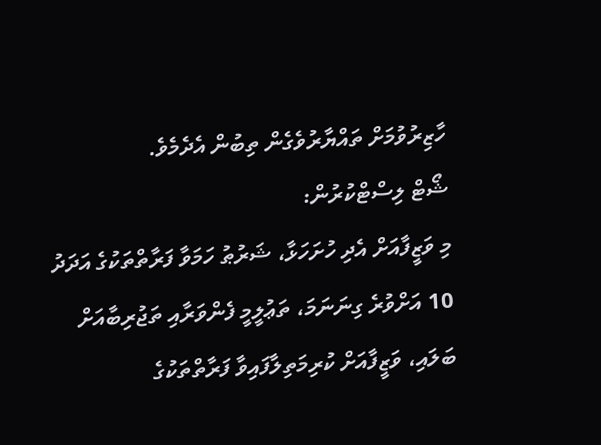ހާޒިރުވުމަށް ތައްޔާރުވެގެން ތިބުން އެދެމެވެ.
ޝޯޓް ލިސްޓްކުރުން:
މި ވަޒީފާއަށް އެދި ހުށަހަޅާ، ޝަރުޠު ހަމަވާ ފަރާތްތަކުގެ އަދަދު 10 އަށްވުރެ ގިނަނަމަ، ތަޢުލީމީ ފެންވަރާއި ތަޖުރިބާއަށް ބަލައި، ވަޒީފާއަށް ކުރިމަތިލާފައިވާ ފަރާތްތަކުގެ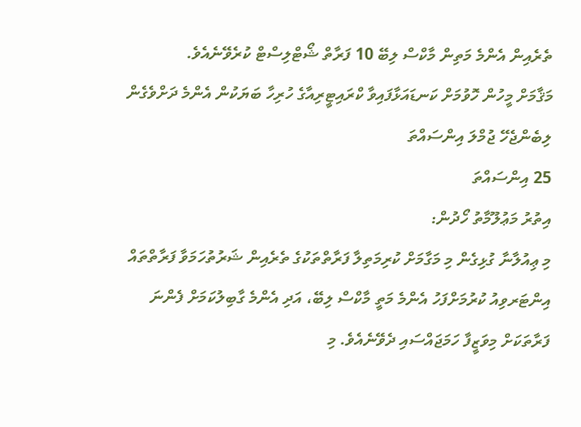ތެރެއިން އެންމެ މަތިން މާކްސް ލިބޭ 10 ފަރާތް ޝޯޓްލިސްޓް ކުރެވޭނެއެވެ.
މަޤާމަށް މީހުން ހޮވުމަށް ކަނޑައަޅާފައިވާ ކްރައިޓީރިއާގެ ހުރިހާ ބަޔަކުން އެންމެ ދަށްވެގެން ލިބެންޖެހޭ ޖުމްލަ އިންސައްތަ
25 އިންސައްތަ
އިތުރު މަޢުލޫމާތު ހޯދުން:
މި ޢިއުލާނާ ގުޅިގެން މި މަގާމަށް ކުރިމަތިލާ ފަރާތްތަކުގެ ތެރެއިން ޝަރުތުހަމަވާ ފަރާތްތައް އިންޓަރވިއު ކުރުމަށްފަހު އެންމެ މަތީ މާކްސް ލިބޭ، އަދި އެންމެ ގާބިލުކަމަށް ފެންނަ ފަރާތަކަށް މިވަޒީފާ ހަމަޖައްސައި ދެވޭނެއެވެ. މި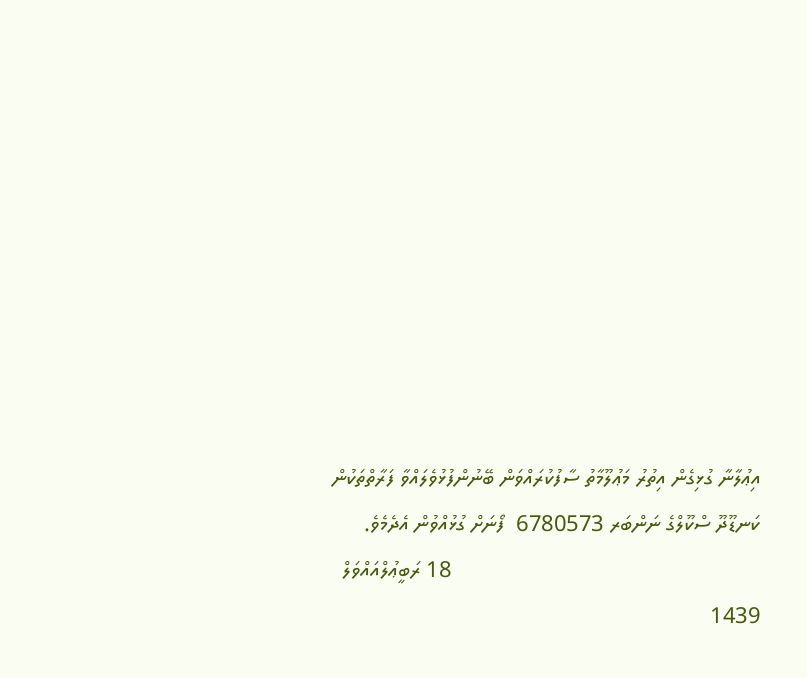އިޢުލާނާ ގުޅިގެން އިތުރު މަޢުލޫމާތު ސާފުކުރައްވަން ބޭނުންފުޅުވެލައްވާ ފަރާތްތަކުން ކަނޑޫދޫ ސްކޫލްގެ ނަންބަރ 6780573  ފޯނަށް ގުޅުއްވުން އެދެމެވެ.
                                                      18 ރަބީޢުލްއައްވަލް   1439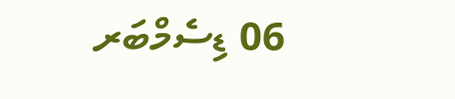06 ޑިސެމްބަރ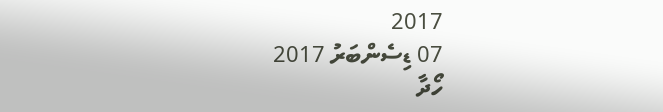2017
07 ޑިސެންބަރު 2017
ހޯދާ